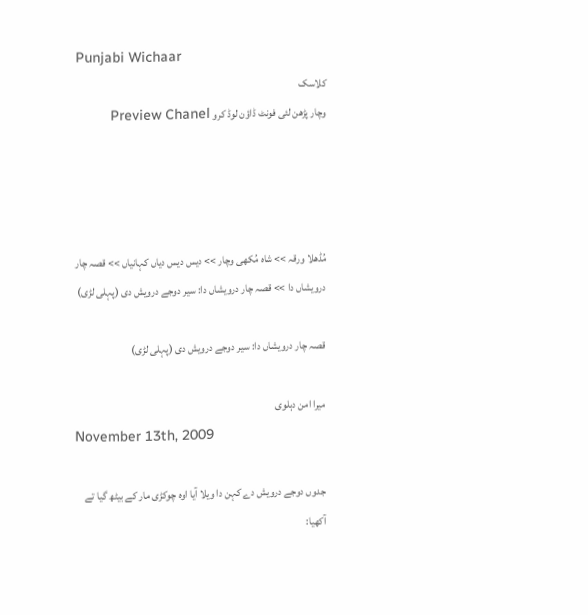Punjabi Wichaar
کلاسک
وچار پڑھن لئی فونٹ ڈاؤن لوڈ کرو Preview Chanel




مُڈھلا ورقہ >> شاہ مُکھی وچار >> دیس دیس دیاں کہانیاں >> قصہ چار درویشاں دا >> قصہ چار درویشاں دا: سیر دوجے درویش دی (پہلی لڑی)

قصہ چار درویشاں دا: سیر دوجے درویش دی (پہلی لڑی)

میرا امن دہلوی
November 13th, 2009

جدوں دوجے درویش دے کہن دا ویلا آیا اوہ چوکڑی مار کے بیٹھ گیا تے آکھیا: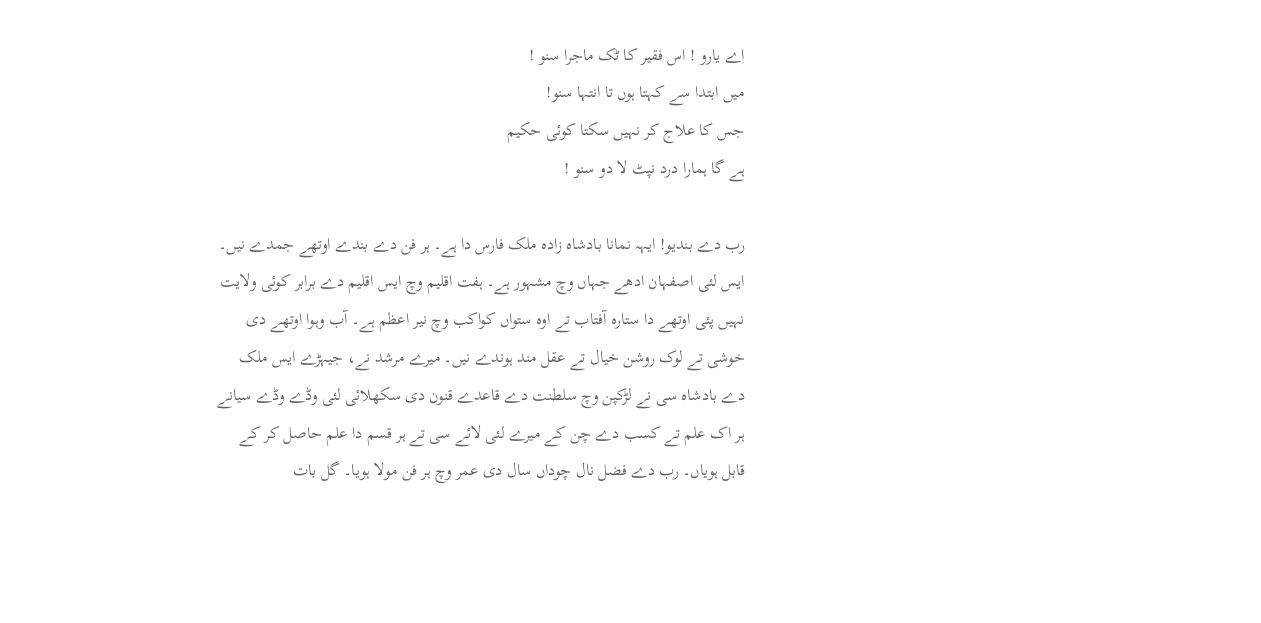اے یارو ! اس فقیر کا ٹک ماجرا سنو !
میں ابتدا سے کہتا ہوں تا انتہا سنو!
جس کا علاج کر نہیں سکتا کوئی حکیم
ہے گا ہمارا درد نپٹ لا دو سنو !

رب دے بندیو! ایہہ نمانا بادشاہ زادہ ملک فارس دا ہے۔ ہر فن دے بندے اوتھے جمدے نیں۔ ایس لئی اصفہان ادھے جہاں وچ مشہور ہے۔ ہفت اقلیم وچ ایس اقلیم دے برابر کوئی ولایت نہیں پئی اوتھے دا ستارہ آفتاب تے اوہ ستواں کواکب وچ نیر اعظم ہے۔ آب وہوا اوتھے دی خوشی تے لوک روشن خیال تے عقل مند ہوندے نیں۔ میرے مرشد نے، جیہڑے ایس ملک دے بادشاہ سی نے لڑکپن وچ سلطنت دے قاعدے قنون دی سکھلائی لئی وڈے وڈے سیانے ہر اک علم تے کسب دے چن کے میرے لئی لائے سی تے ہر قسم دا علم حاصل کر کے قابل ہویاں۔ رب دے فضل نال چوداں سال دی عمر وچ ہر فن مولا ہویا۔ گل بات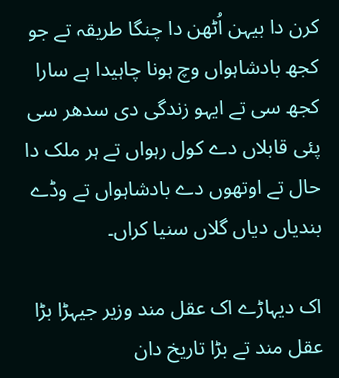کرن دا بیہن اُٹھن دا چنگا طریقہ تے جو کجھ بادشاہواں وچ ہونا چاہیدا ہے سارا کجھ سی تے ایہو زندگی دی سدھر سی پئی قابلاں دے کول رہواں تے ہر ملک دا حال تے اوتھوں دے بادشاہواں تے وڈے بندیاں دیاں گلاں سنیا کراں۔

اک دیہاڑے اک عقل مند وزیر جیہڑا بڑا عقل مند تے بڑا تاریخ دان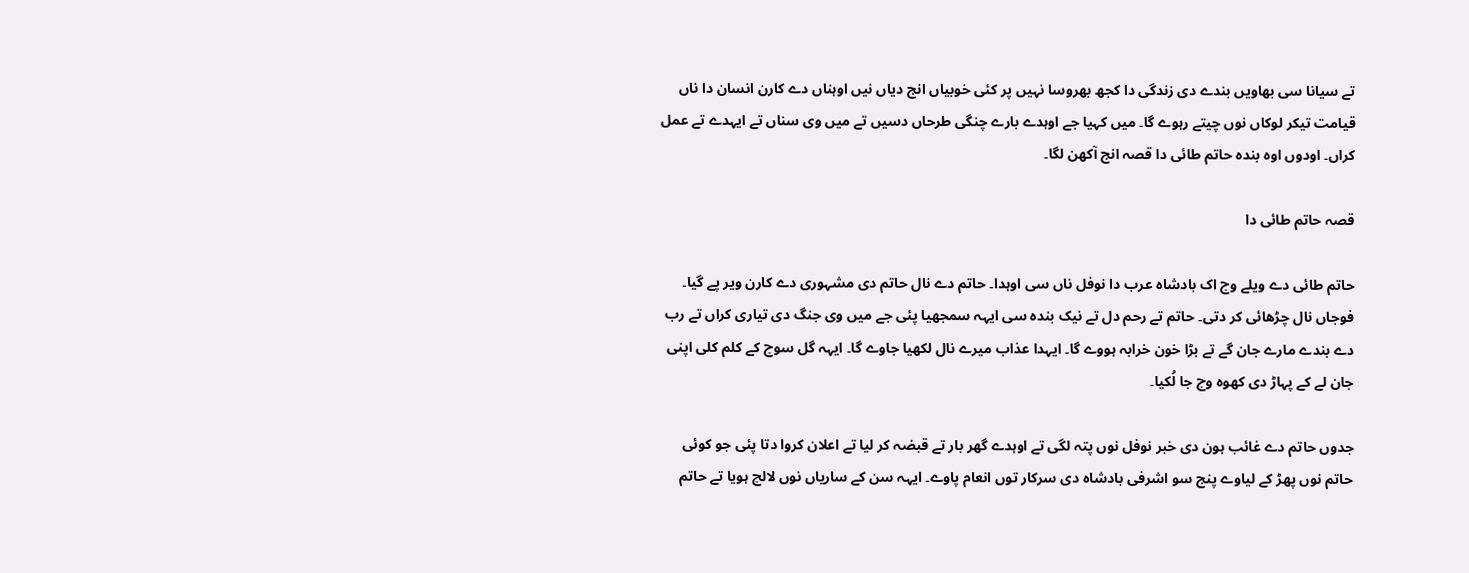تے سیانا سی بھاویں بندے دی زندگی دا کجھ بھروسا نہیں پر کئی خوبیاں انج دیاں نیں اوہناں دے کارن انسان دا ناں قیامت تیکر لوکاں نوں چیتے رہوے گا۔ میں کہیا جے اوہدے بارے چنگی طرحاں دسیں تے میں وی سناں تے ایہدے تے عمل کراں۔ اودوں اوہ بندہ حاتم طائی دا قصہ انج آکھن لگا۔

قصہ حاتم طائی دا

حاتم طائی دے ویلے وچ اک بادشاہ عرب دا نوفل ناں سی اوہدا۔ حاتم دے نال حاتم دی مشہوری دے کارن ویر پے گیا۔ فوجاں نال چڑھائی کر دتی۔ حاتم تے رحم دل تے نیک بندہ سی ایہہ سمجھیا پئی جے میں وی جنگ دی تیاری کراں تے رب دے بندے مارے جان گے تے بڑا خون خرابہ ہووے گا۔ ایہدا عذاب میرے نال لکھیا جاوے گا۔ ایہہ گل سوچ کے کلم کلی اپنی جان لے کے پہاڑ دی کھوہ وچ جا لُکیا۔

جدوں حاتم دے غائب ہون دی خبر نوفل نوں پتہ لگی تے اوہدے گھر بار تے قبضہ کر لیا تے اعلان کروا دتا پئی جو کوئی حاتم نوں پھڑ کے لیاوے پنج سو اشرفی بادشاہ دی سرکار توں انعام پاوے۔ ایہہ سن کے ساریاں نوں لالچ ہویا تے حاتم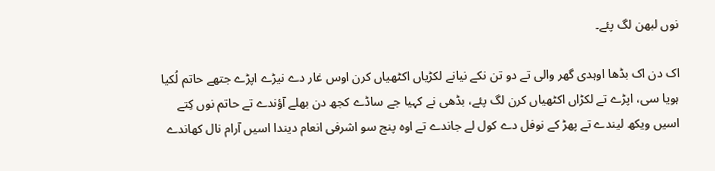نوں لبھن لگ پئے۔

اک دن اک بڈھا اوہدی گھر والی تے دو تن نکے نیانے لکڑیاں اکٹھیاں کرن اوس غار دے نیڑے اپڑے جتھے حاتم لُکیا ہویا سی، اپڑے تے لکڑاں اکٹھیاں کرن لگ پئے، بڈھی نے کہیا جے ساڈے کجھ دن بھلے آؤندے تے حاتم نوں کِتے اسیں ویکھ لیندے تے پھڑ کے نوفل دے کول لے جاندے تے اوہ پنج سو اشرفی انعام دیندا اسیں آرام نال کھاندے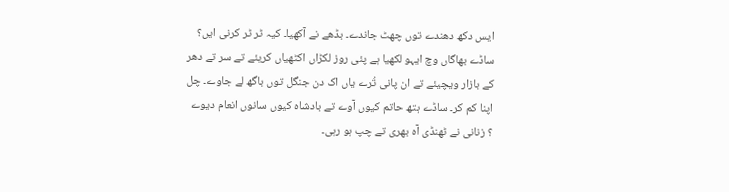ایس دکھ دھندے توں چھٹ جاندے۔ بڈھے نے آکھیا۔ کیہ ٹر ٹر کرنی ایں؟ ساڈے بھاگاں وچ ایہو لکھیا ہے پئی روز لکڑاں اکٹھیاں کریئے تے سر تے دھر کے بازار ویچیئے تے ان پانی تُرے یاں اک دن جنگل توں باگھ لے جاوے۔ چل اپنا کم کر۔ ساڈے ہتھ حاتم کیوں آوے تے بادشاہ کیوں سانوں انعام دیوے ؟ زنانی نے ٹھنڈی آہ بھری تے چپ ہو رہی۔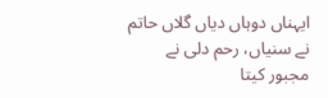ایہناں دوہاں دیاں گلاں حاتم نے سنیاں، رحم دلی نے مجبور کیتا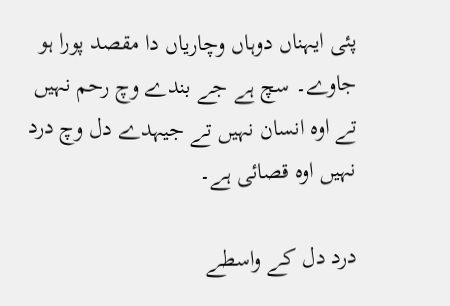پئی ایہناں دوہاں وچاریاں دا مقصد پورا ہو جاوے۔ سچ ہے جے بندے وچ رحم نہیں تے اوہ انسان نہیں تے جیہدے دل وچ درد نہیں اوہ قصائی ہے۔

درد دل کے واسطے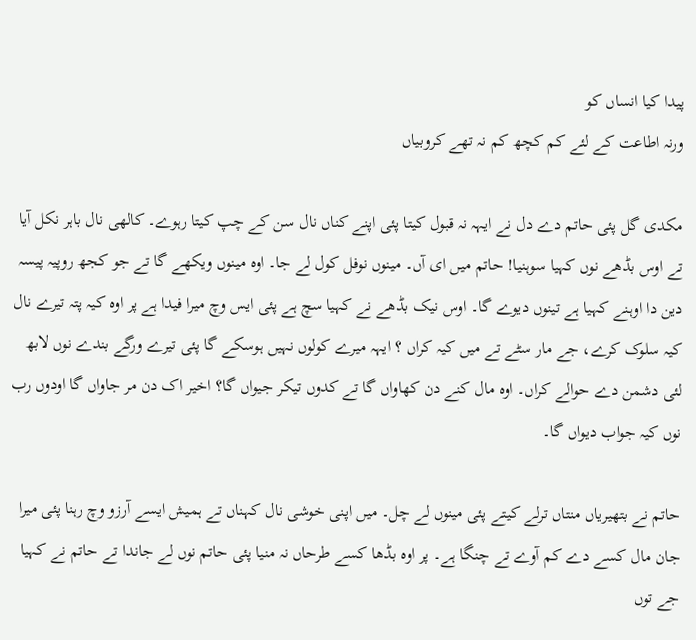پیدا کیا انساں کو
ورنہ اطاعت کے لئے کم کچھ کم نہ تھے کروبیاں

مکدی گل پئی حاتم دے دل نے ایہہ نہ قبول کیتا پئی اپنے کناں نال سن کے چپ کیتا رہوے۔ کالھی نال باہر نکل آیا تے اوس بڈھے نوں کہیا سوہنیا! حاتم میں ای آں۔ مینوں نوفل کول لے جا۔ اوہ مینوں ویکھے گا تے جو کجھ روپیہ پیسہ دین دا اوہنے کہیا ہے تینوں دیوے گا۔ اوس نیک بڈھے نے کہیا سچ ہے پئی ایس وچ میرا فیدا ہے پر اوہ کیہ پتہ تیرے نال کیہ سلوک کرے، جے مار سٹے تے میں کیہ کراں ؟ ایہہ میرے کولوں نہیں ہوسکے گا پئی تیرے ورگے بندے نوں لابھ لئی دشمن دے حوالے کراں۔ اوہ مال کنے دن کھاواں گا تے کدوں تیکر جیواں گا؟ اخیر اک دن مر جاواں گا اودوں رب نوں کیہ جواب دیواں گا۔

حاتم نے بتھیریاں منتاں ترلے کیتے پئی مینوں لے چل۔ میں اپنی خوشی نال کہناں تے ہمیش ایسے آرزو وچ رہنا پئی میرا جان مال کسے دے کم آوے تے چنگا ہے۔ پر اوہ بڈھا کسے طرحاں نہ منیا پئی حاتم نوں لے جاندا تے حاتم نے کہیا جے توں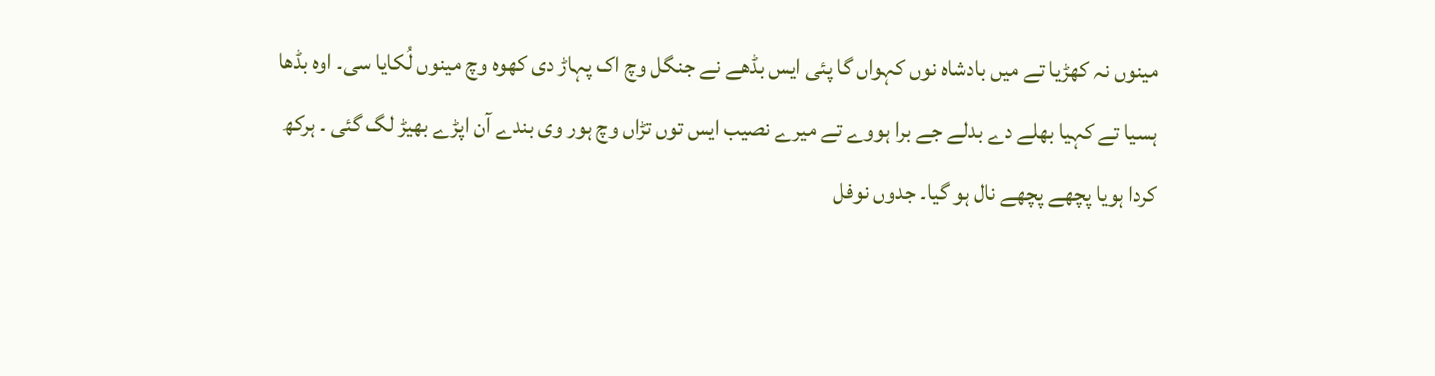مینوں نہ کھڑیا تے میں بادشاہ نوں کہواں گا پئی ایس بڈھے نے جنگل وچ اک پہاڑ دی کھوہ وچ مینوں لُکایا سی۔ اوہ بڈھا ہسیا تے کہیا بھلے دے بدلے جے برا ہووے تے میرے نصیب ایس توں تڑاں وچ ہور وی بندے آن اپڑے بھیڑ لگ گئی ۔ ہرکھ کردا ہویا پچھے پچھے نال ہو گیا۔ جدوں نوفل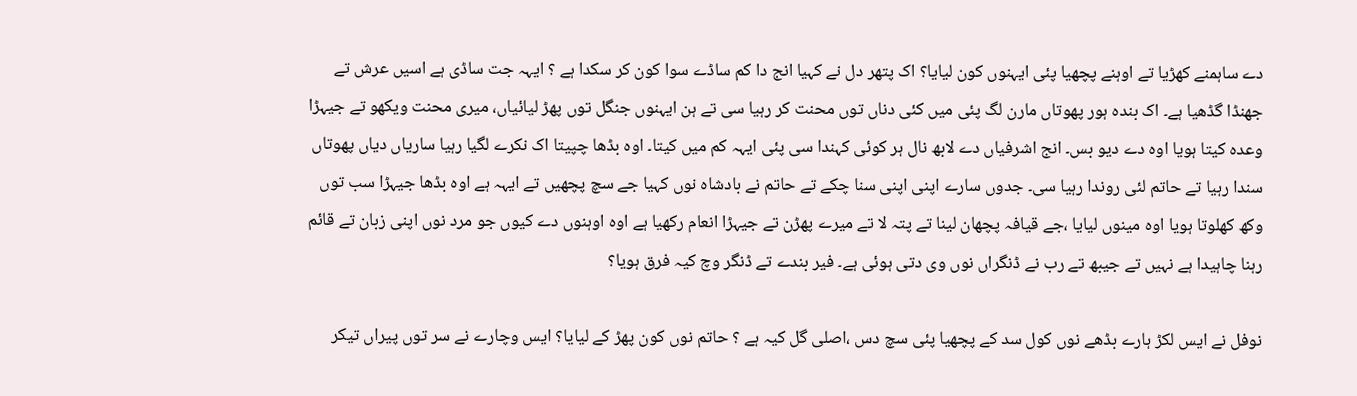دے ساہمنے کھڑیا تے اوہنے پچھیا پئی ایہنوں کون لیایا؟ اک پتھر دل نے کہیا انج دا کم ساڈے سوا کون کر سکدا ہے ؟ ایہہ جت ساڈی ہے اسیں عرش تے جھنڈا گڈھیا ہے۔ اک بندہ ہور پھوتاں مارن لگ پئی میں کئی دناں توں محنت کر رہیا سی تے ہن ایہنوں جنگل توں پھڑ لیائیاں، میری محنت ویکھو تے جیہڑا وعدہ کیتا ہویا اوہ دے دیو بس۔ انج اشرفیاں دے لابھ نال ہر کوئی کہندا سی پئی ایہہ کم میں کیتا۔ اوہ بڈھا چپیتا اک نکرے لگیا رہیا ساریاں دیاں پھوتاں سندا رہیا تے حاتم لئی روندا رہیا سی۔ جدوں سارے اپنی اپنی سنا چکے تے حاتم نے بادشاہ نوں کہیا جے سچ پچھیں تے ایہہ ہے اوہ بڈھا جیہڑا سب توں وکھ کھلوتا ہویا اوہ مینوں لیایا ،جے قیافہ پچھان لینا تے پتہ لا تے میرے پھڑن تے جیہڑا انعام رکھیا ہے اوہ اوہنوں دے کیوں جو مرد نوں اپنی زبان تے قائم رہنا چاہیدا ہے نہیں تے جیبھ تے رب نے ڈنگراں نوں وی دتی ہوئی ہے۔ فیر بندے تے ڈنگر وچ کیہ فرق ہویا؟

نوفل نے ایس لکڑ ہارے بڈھے نوں کول سد کے پچھیا پئی سچ دس ،اصلی گل کیہ ہے ؟ حاتم نوں کون پھڑ کے لیایا؟ ایس وچارے نے سر توں پیراں تیکر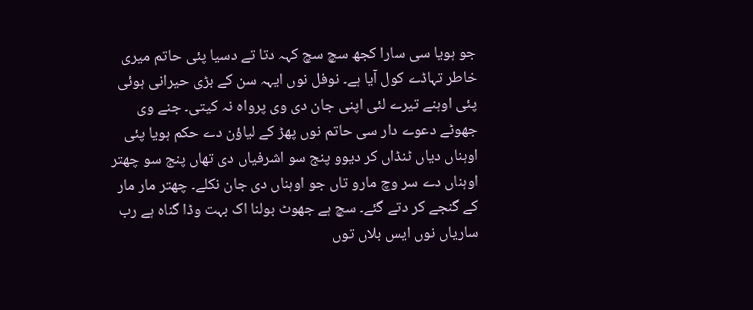جو ہویا سی سارا کجھ سچ سچ کہہ دتا تے دسیا پئی حاتم میری خاطر تہاڈے کول آیا ہے۔ نوفل نوں ایہہ سن کے بڑی حیرانی ہوئی پئی اوہنے تیرے لئی اپنی جان دی وی پرواہ نہ کیتی۔ جنے وی جھوٹے دعوے دار سی حاتم نوں پھڑ کے لیاؤن دے حکم ہویا پئی اوہناں دیاں ٹنڈاں کر دیوو پنج سو اشرفیاں دی تھاں پنج سو چھتر اوہناں دے سر وچ مارو تاں جو اوہناں دی جان نکلے۔ چھتر مار مار کے گنجے کر دتے گئے۔ سچ ہے جھوٹ بولنا اک بہت وڈا گناہ ہے رب ساریاں نوں ایس بلاں توں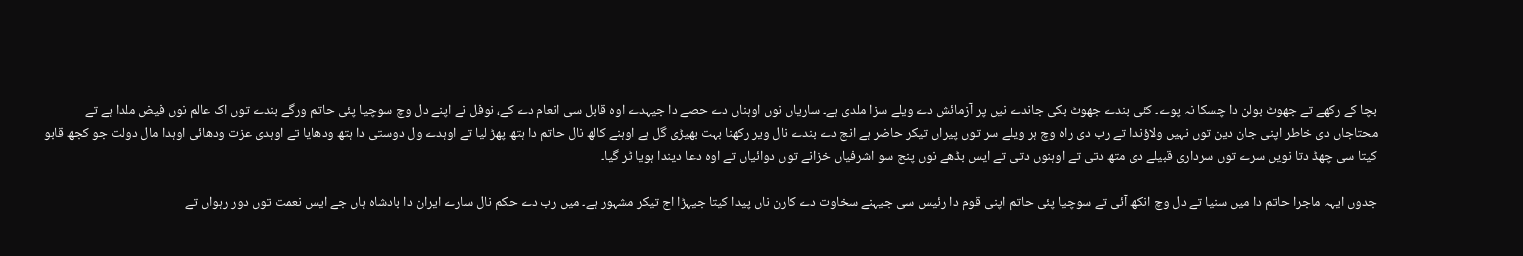بچا کے رکھے تے جھوٹ بولن دا چسکا نہ پوے۔ کئی بندے جھوٹ بکی جاندے نیں پر آزمائش دے ویلے سزا ملدی ہے۔ ساریاں نوں اوہناں دے حصے دا جیہدے اوہ قابل سی انعام دے کے، نوفل نے اپنے دل وچ سوچیا پئی حاتم ورگے بندے توں اک عالم نوں فیض ملدا ہے تے محتاجاں دی خاطر اپنی جان دین توں نہیں ولاؤندا تے رب دی راہ وچ ہر ویلے سر توں پیراں تیکر حاضر ہے انج دے بندے نال ویر رکھنا بہت بھیڑی گل ہے اوہنے کالھ نال حاتم دا ہتھ پھڑ لیا تے اوہدے ول دوستی دا ہتھ ودھایا تے اوہدی عزت ودھائی اوہدا مال دولت جو کجھ قابو کیتا سی چھڈ دتا نویں سرے توں سرداری قبیلے دی متھ دتی تے اوہنوں دتی تے ایس بڈھے نوں پنج سو اشرفیاں خزانے توں دوائیاں تے اوہ دعا دیندا ہویا ٹر گیا۔

جدوں ایہہ ماجرا حاتم دا میں سنیا تے دل وچ انکھ آئی تے سوچیا پئی حاتم اپنی قوم دا رئیس سی جیہنے سخاوت دے کارن ناں پیدا کیتا جیہڑا اج تیکر مشہور ہے۔ میں رب دے حکم نال سارے ایران دا بادشاہ ہاں جے ایس نعمت توں دور رہواں تے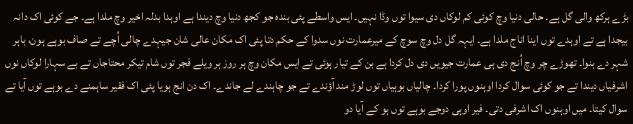بڑے ہرکھ والی گل ہے۔ حالی دنیا وچ کوئی کم لوکاں دی سیوا توں وڈا نہیں۔ ایس واسطے پئی بندہ جو کجھ دنیا وچ دیندا ہے اوہدا بدلہ اخیر وچ ملدا ہے۔ جے کوئی اک دانہ بیجدا ہے تے اوہدے توں اینا اناج ملدا ہے۔ ایہہ گل دل وچ سوچ کے میرعمارت نوں سدوا کے حکم دتا پئی اک مکان عالی شان جیہدے چالی اُچے تے صاف بوہے ہون، باہر شہر دے بنوا۔ تھوڑے چر وچ اُنج دی ہی عمارت جیویں دی دل کردا ہے بن کے تیار ہوئی تے ایس مکان وچ ہر روز ہر ویلے فجر توں شام تیکر محتاجاں تے بے سہارا لوکاں نوں اشرفیاں دیندا تے جو کوئی سوال کردا اوہنوں پورا کردا۔ چالیاں بوہیاں توں لوڑ مند آؤندے تے جو چاہندے لے جاندے۔ اک دن انج ہویا پئی اک فقیر ساہمنے دے بوہے توں آیا تے سوال کیتا۔ میں اوہنوں اک اشرفی دتی۔ فیر اوہی دوجے بوہے توں ہو کے آیا دو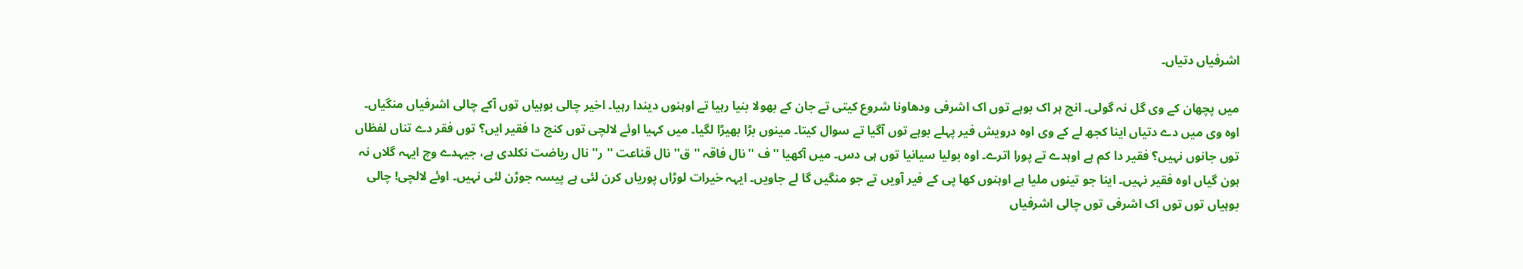اشرفیاں دتیاں۔

میں پچھان کے وی گل نہ گولی۔ انج ہر اک بوہے توں اک اشرفی ودھاونا شروع کیتی تے جان کے بھولا بنیا رہیا تے اوہنوں دیندا رہیا۔ اخیر چالی بوہیاں توں آکے چالی اشرفیاں منگیاں۔ اوہ وی میں دے دتیاں اینا کجھ لے کے وی اوہ درویش فیر پہلے بوہے توں آگیا تے سوال کیتا۔ مینوں بڑا بھیڑا لگیا۔ میں کہیا اوئے لالچی توں کنج دا فقیر ایں؟ توں فقر دے تناں لفظاں توں جانوں نہیں؟ فقیر دا کم ہے اوہدے تے پورا اترے۔ اوہ بولیا سیانیا توں ہی دس۔ میں آکھیا ''ف '' نال فاقہ ''ق'' نال قناعت ''ر'' نال ریاضت نکلدی ہے، جیہدے وچ ایہہ گلاں نہ ہون گیاں اوہ فقیر نہیں۔ اینا جو تینوں ملیا ہے اوہنوں کھا پی کے فیر آویں تے جو منگیں گا لے جاویں۔ ایہہ خیرات لوڑاں پوریاں کرن لئی ہے پیسہ جوڑن لئی نہیں۔ اوئے لالچی! چالی بوہیاں توں توں اک اشرفی توں چالی اشرفیاں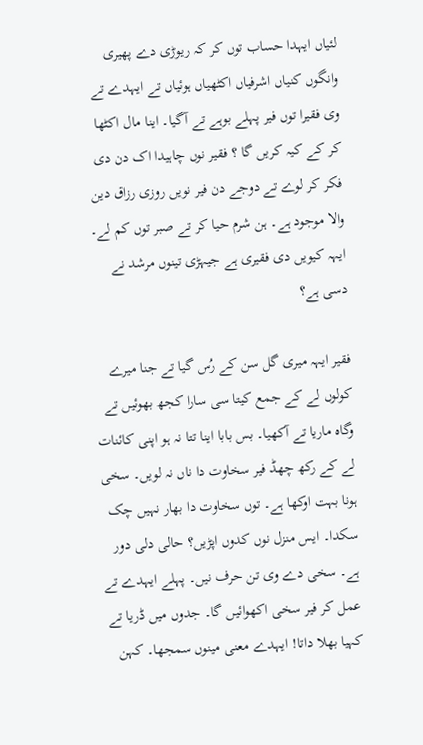لئیاں ایہدا حساب توں کر کہ ریوڑی دے پھیری وانگوں کنیاں اشرفیاں اکٹھیاں ہوئیاں تے ایہدے تے وی فقیرا توں فیر پہلے بوہے تے آگیا۔ اینا مال اکٹھا کر کے کیہ کریں گا ؟ فقیر نوں چاہیدا اک دن دی فکر کر لوے تے دوجے دن فیر نویں روزی رزاق دین والا موجود ہے۔ ہن شرم حیا کر تے صبر توں کم لے۔ ایہہ کیویں دی فقیری ہے جیہڑی تینوں مرشد نے دسی ہے؟

فقیر ایہہ میری گل سن کے رُس گیا تے جنا میرے کولوں لے کے جمع کیتا سی سارا کجھ بھوئیں تے وگاہ ماریا تے آکھیا۔ بس بابا اینا تتا نہ ہو اپنی کائنات لے کے رکھ چھڈ فیر سخاوت دا ناں نہ لویں۔ سخی ہونا بہت اوکھا ہے۔ توں سخاوت دا بھار نہیں چک سکدا۔ ایس منزل نوں کدوں اپڑیں؟ حالی دلی دور ہے۔ سخی دے وی تن حرف نیں۔ پہلے ایہدے تے عمل کر فیر سخی اکھوائیں گا۔ جدوں میں ڈریا تے کہیا بھلا داتا! ایہدے معنی مینوں سمجھا۔ کہن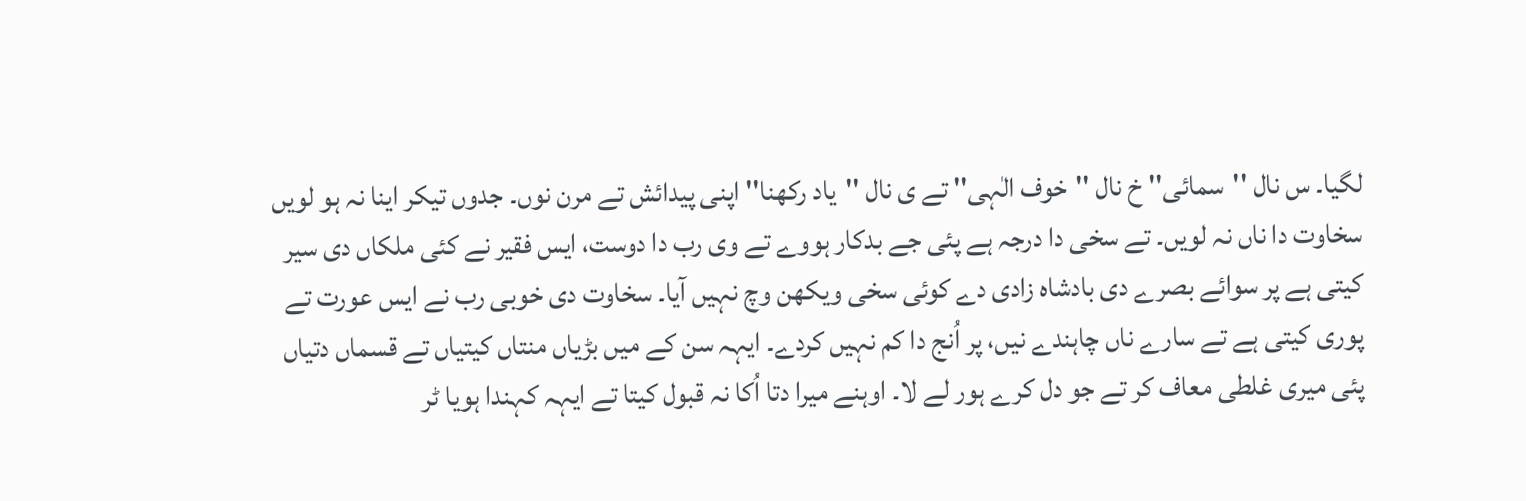لگیا۔ س نال ''سمائی'' خ نال ''خوف الٰہی'' تے ی نال ''یاد رکھنا'' اپنی پیدائش تے مرن نوں۔ جدوں تیکر اینا نہ ہو لویں سخاوت دا ناں نہ لویں۔ تے سخی دا درجہ ہے پئی جے بدکار ہووے تے وی رب دا دوست، ایس فقیر نے کئی ملکاں دی سیر کیتی ہے پر سوائے بصرے دی بادشاہ زادی دے کوئی سخی ویکھن وچ نہیں آیا۔ سخاوت دی خوبی رب نے ایس عورت تے پوری کیتی ہے تے سارے ناں چاہندے نیں، پر اُنج دا کم نہیں کردے۔ ایہہ سن کے میں بڑیاں منتاں کیتیاں تے قسماں دتیاں پئی میری غلطی معاف کر تے جو دل کرے ہور لے لا۔ اوہنے میرا دتا اُکا نہ قبول کیتا تے ایہہ کہندا ہویا ٹر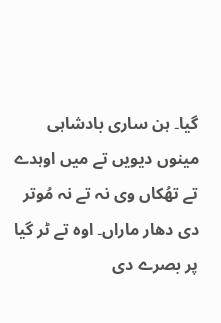گیا۔ ہن ساری بادشاہی مینوں دیویں تے میں اوہدے تے تھُکاں وی نہ تے نہ مُوتر دی دھار ماراں۔ اوہ تے ٹر گیا پر بصرے دی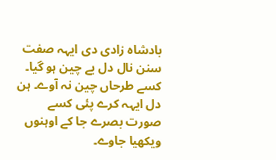بادشاہ زادی دی ایہہ صفت سنن نال دل بے چین ہو گیا۔ کسے طرحاں چین نہ آوے۔ ہن دل ایہہ کرے پئی کسے صورت بصرے جا کے اوہنوں ویکھیا جاوے۔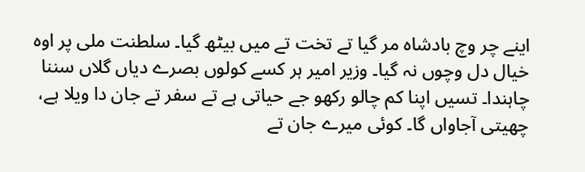اینے چر وچ بادشاہ مر گیا تے تخت تے میں بیٹھ گیا۔ سلطنت ملی پر اوہ خیال دل وچوں نہ گیا۔ وزیر امیر ہر کسے کولوں بصرے دیاں گلاں سننا چاہندا۔ تسیں اپنا کم چالو رکھو جے حیاتی ہے تے سفر تے جان دا ویلا ہے، چھیتی آجاواں گا۔ کوئی میرے جان تے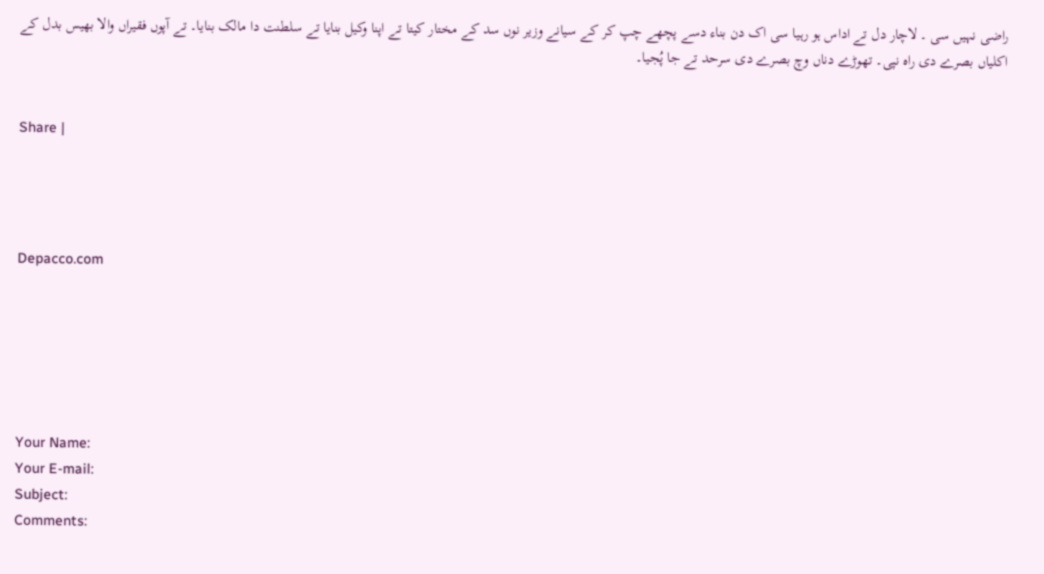راضی نہیں سی ۔ لاچار دل تے اداس ہو رہیا سی اک دن بناء دسے پچھے چپ کر کے سیانے وزیر نوں سد کے مختار کیتا تے اپنا وکیل بنایا تے سلطنت دا مالک بنایا۔ تے آپوں فقیراں والا بھیس بدل کے اکلیاں بصرے دی راہ نپی۔ تھوڑے دناں وچ بصرے دی سرحد تے جا پُجیا۔


Share |




Depacco.com






Your Name:
Your E-mail:
Subject:
Comments: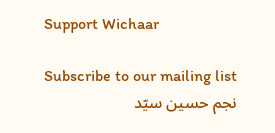Support Wichaar

Subscribe to our mailing list
نجم حسین سیّد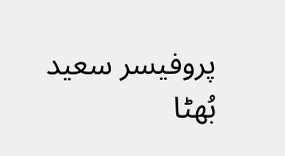پروفیسر سعید بُھٹا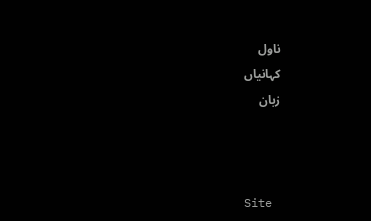ناول
کہانیاں
زبان



Site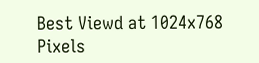Best Viewd at 1024x768 Pixels